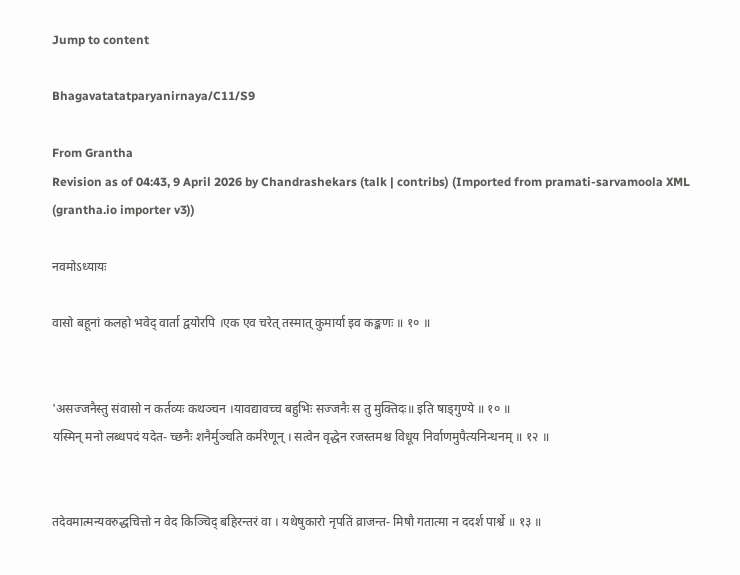Jump to content

Bhagavatatatparyanirnaya/C11/S9

From Grantha
Revision as of 04:43, 9 April 2026 by Chandrashekars (talk | contribs) (Imported from pramati-sarvamoola XML (grantha.io importer v3))

नवमोऽध्यायः

वासो बहूनां कलहो भवेद् वार्ता द्वयोरपि ।एक एव चरेत् तस्मात् कुमार्या इव कङ्कणः ॥ १० ॥


'असज्जनैस्तु संवासो न कर्तव्यः कथञ्चन ।यावद्यावच्च बहुभिः सज्जनैः स तु मुक्तिदः॥ इति षाड्गुण्ये ॥ १० ॥
यस्मिन् मनो लब्धपदं यदेत- च्छनैः शनैर्मुञ्चति कर्मरेणून् । सत्वेन वृद्धेन रजस्तमश्च विधूय निर्वाणमुपैत्यनिन्धनम् ॥ १२ ॥


तदेवमात्मन्यवरुद्धचित्तो न वेद किञ्चिद् बहिरन्तरं वा । यथेषुकारो नृपतिं व्राजन्त- मिषौ गतात्मा न ददर्श पार्श्वे ॥ १३ ॥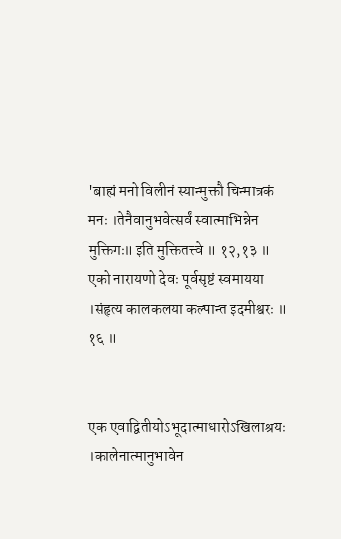'बाह्यं मनो विलीनं स्यान्मुक्तौ चिन्मात्रकं मनः ।तेनैवानुभवेत्सर्वं स्वात्माभिन्नेन मुक्तिगः॥ इति मुक्तितत्त्वे ॥ १२,१३ ॥
एको नारायणो देवः पूर्वसृष्टं स्वमायया ।संहृत्य कालकलया कल्पान्त इदमीश्वरः ॥ १६ ॥


एक एवाद्वितीयोऽभूदात्माधारोऽखिलाश्रयः ।कालेनात्मानुभावेन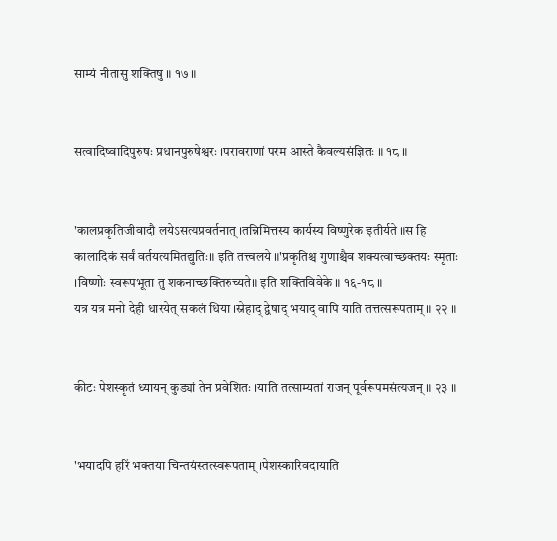साम्यं नीतासु शक्तिषु ॥ १७ ॥


सत्वादिष्वादिपुरुषः प्रधानपुरुषेश्वरः ।परावराणां परम आस्ते कैवल्यसंज्ञितः ॥ १८ ॥


'कालप्रकृतिजीवादौ लयेऽसत्यप्रवर्तनात् ।तन्निमित्तस्य कार्यस्य विष्णुरेक इतीर्यते ॥स हि कालादिकं सर्वं वर्तयत्यमितद्युतिः॥ इति तत्त्वलये ॥'प्रकृतिश्च गुणाश्चैव शक्यत्वाच्छक्तयः स्मृताः ।विष्णोः स्वरूपभूता तु शकनाच्छक्तिरुच्यते॥ इति शक्तिविवेके ॥ १६-१८ ॥
यत्र यत्र मनो देही धारयेत् सकलं धिया ।स्नेहाद् द्वेषाद् भयाद् वापि याति तत्तत्सरूपताम् ॥ २२ ॥


कीटः पेशस्कृतं ध्यायन् कुड्यां तेन प्रवेशितः ।याति तत्साम्यतां राजन् पूर्वरूपमसंत्यजन् ॥ २३ ॥


'भयादपि हरिं भक्तया चिन्तयंस्तत्स्वरूपताम् ।पेशस्कारिवदायाति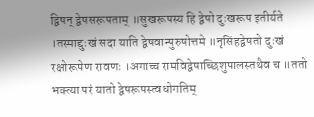द्विषन् द्वेषसरूपताम् ॥सुखरूपस्य हि द्वेषो दुःखरूप इतीर्यते ।तस्माद्दुःखं सदा याति द्वेषवान्पुरुषोत्तमे ॥नृसिंहद्वेषतो दुःखं रक्षोरूपेण रावणः ।अगाच्च रामविद्वेषाच्छिशुपालस्तथैव च ॥ततो भक्त्या परं यातो द्वेषरूपस्त्वधोगतिम्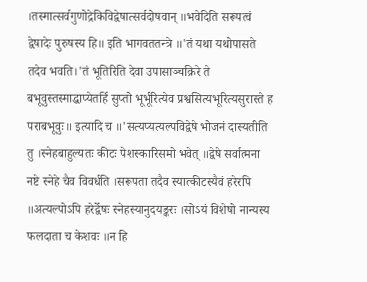।तस्मात्सर्वगुणोद्रेकिविद्वेषात्सर्वदोषवान् ॥भवेदिति सरूपत्वं द्वेषादेः पुरुषस्य हि॥ इति भागवततन्त्रे ॥'तं यथा यथोपासते तदेव भवति।'तं भूतिरिति देवा उपासाञ्चक्रिरे ते बभूवुस्तस्माद्धाप्येतर्हि सुप्तो भूर्भूरित्येव प्रश्वसित्यभूरित्यसुरास्ते ह पराबभूवुः॥ इत्यादि च ॥'सत्यप्यत्यल्पविद्वेषे भोजनं दास्यतीति तु ।स्नेहबाहुल्यतः कीटः पेशस्कारिसमो भवेत् ॥द्वेषे सर्वात्मना नष्टे स्नेहे चैव विवर्धति ।सरूपता तदैव स्यात्कीटस्यैवं हरेरपि ॥अत्यल्पोऽपि हरेर्द्वेषः स्नेहस्यानुदयङ्करः ।सोऽयं विशेषो नान्यस्य फलदाता च केशवः ॥न हि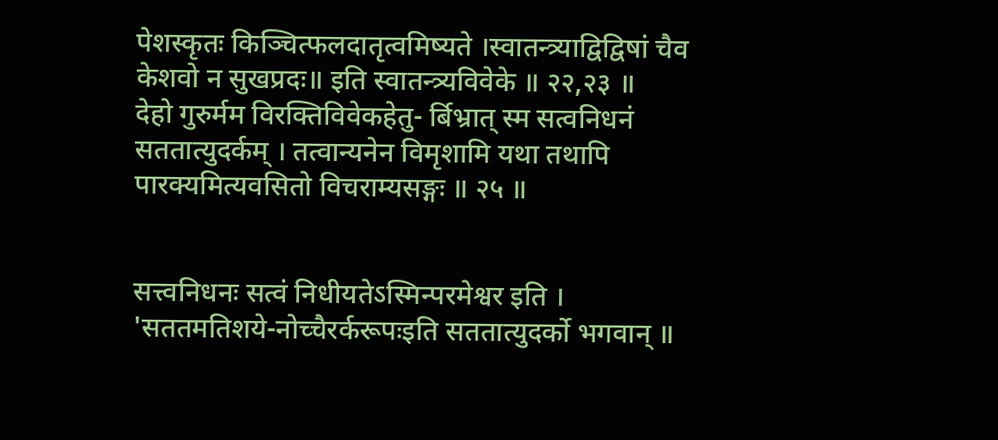पेशस्कृतः किञ्चित्फलदातृत्वमिष्यते ।स्वातन्त्र्याद्विद्विषां चैव केशवो न सुखप्रदः॥ इति स्वातन्त्र्यविवेके ॥ २२,२३ ॥
देहो गुरुर्मम विरक्तिविवेकहेतु- र्बिभ्रात् स्म सत्वनिधनं सततात्युदर्कम् । तत्वान्यनेन विमृशामि यथा तथापि पारक्यमित्यवसितो विचराम्यसङ्गः ॥ २५ ॥


सत्त्वनिधनः सत्वं निधीयतेऽस्मिन्परमेश्वर इति । 'सततमतिशये-नोच्चैरर्करूपःइति सततात्युदर्को भगवान् ॥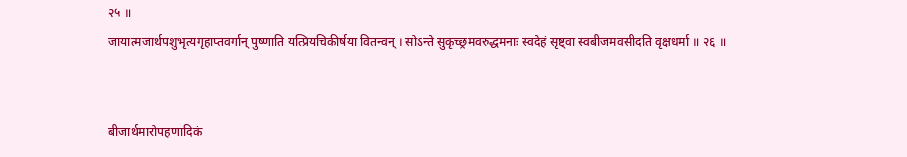२५ ॥
जायात्मजार्थपशुभृत्यगृहाप्तवर्गान् पुष्णाति यत्प्रियचिकीर्षया वितन्वन् । सोऽन्ते सुकृच्छ्रमवरुद्धमनाः स्वदेहं सृष्ट्वा स्वबीजमवसीदति वृक्षधर्मा ॥ २६ ॥


बीजार्थमारोपहणादिकं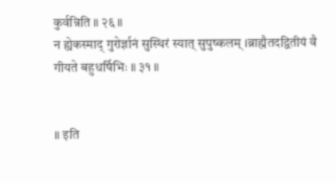कुर्वन्निति ॥ २६ ॥
न ह्येकस्माद् गुरोर्ज्ञानं सुस्थिरं स्यात् सुपुष्कलम् ।ब्राह्मैतदद्वितीयं वै गीयते बहुधर्षिभिः ॥ ३१ ॥


॥ इति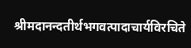श्रीमदानन्दतीर्थभगवत्पादाचार्यविरचिते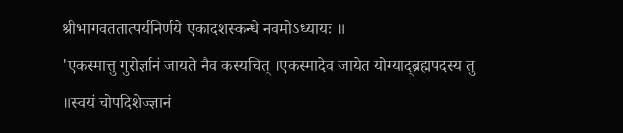श्रीभागवततात्पर्यनिर्णये एकादशस्कन्धे नवमोऽध्यायः ॥
'एकस्मात्तु गुरोर्ज्ञानं जायते नैव कस्यचित् ।एकस्मादेव जायेत योग्याद्ब्रह्मपदस्य तु ॥स्वयं चोपदिशेज्ज्ञानं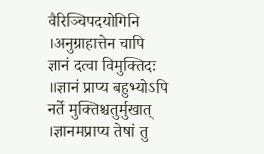वैरिञ्चिपदयोगिनि ।अनुग्राहात्तेन चापि ज्ञानं दत्वा विमुक्तिदः ॥ज्ञानं प्राप्य बहुभ्योऽपि नर्ते मुक्तिश्चतुर्मुखात् ।ज्ञानमप्राप्य तेषां तु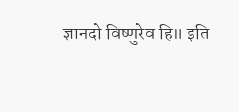ज्ञानदो विष्णुरेव हि॥ इति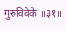गुरुविवेके ॥३१॥